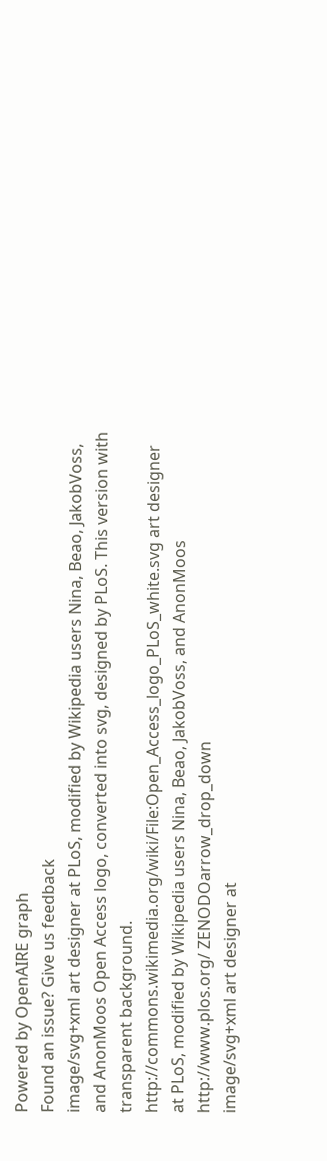Powered by OpenAIRE graph
Found an issue? Give us feedback
image/svg+xml art designer at PLoS, modified by Wikipedia users Nina, Beao, JakobVoss, and AnonMoos Open Access logo, converted into svg, designed by PLoS. This version with transparent background. http://commons.wikimedia.org/wiki/File:Open_Access_logo_PLoS_white.svg art designer at PLoS, modified by Wikipedia users Nina, Beao, JakobVoss, and AnonMoos http://www.plos.org/ ZENODOarrow_drop_down
image/svg+xml art designer at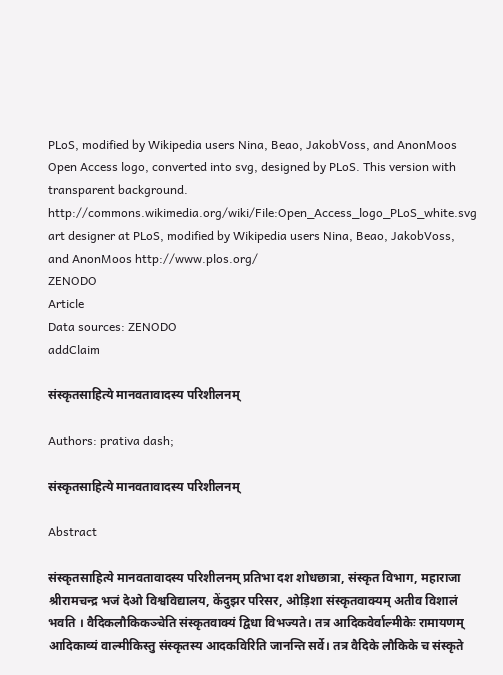PLoS, modified by Wikipedia users Nina, Beao, JakobVoss, and AnonMoos Open Access logo, converted into svg, designed by PLoS. This version with transparent background. http://commons.wikimedia.org/wiki/File:Open_Access_logo_PLoS_white.svg art designer at PLoS, modified by Wikipedia users Nina, Beao, JakobVoss, and AnonMoos http://www.plos.org/
ZENODO
Article
Data sources: ZENODO
addClaim

संस्कृतसाहित्ये मानवतावादस्य परिशीलनम्

Authors: prativa dash;

संस्कृतसाहित्ये मानवतावादस्य परिशीलनम्

Abstract

संस्कृतसाहित्ये मानवतावादस्य परिशीलनम् प्रतिभा दश शोधछात्रा, संस्कृत विभाग, महाराजा श्रीरामचन्द्र भजं देओ विश्वविद्यालय, केंदुझर परिसर, ओड़िशा संस्कृतवाक्यम् अतीव विशालं भवति । वैदिकलौकिकञ्चेति संस्कृतवाक्यं द्विधा विभज्यते। तत्र आदिकवेर्वाल्मीकेः रामायणम् आदिकाव्यं वाल्मीकिस्तु संस्कृतस्य आदकविरिति जानन्ति सर्वे। तत्र वैदिके लौकिके च संस्कृते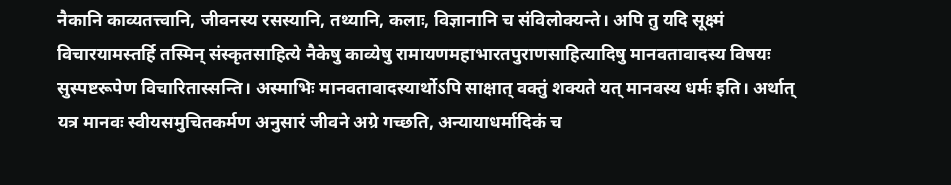नैकानि काव्यतत्त्वानि, जीवनस्य रसस्यानि, तथ्यानि, कलाः, विज्ञानानि च संविलोक्यन्ते। अपि तु यदि सूक्ष्मं विचारयामस्तर्हि तस्मिन् संस्कृतसाहित्ये नैकेषु काव्येषु रामायणमहाभारतपुराणसाहित्यादिषु मानवतावादस्य विषयः सुस्पष्टरूपेण विचारितास्सन्ति। अस्माभिः मानवतावादस्यार्थोऽपि साक्षात् वक्तुं शक्यते यत् मानवस्य धर्मः इति। अर्थात् यत्र मानवः स्वीयसमुचितकर्मण अनुसारं जीवने अग्रे गच्छति, अन्यायाधर्मादिकं च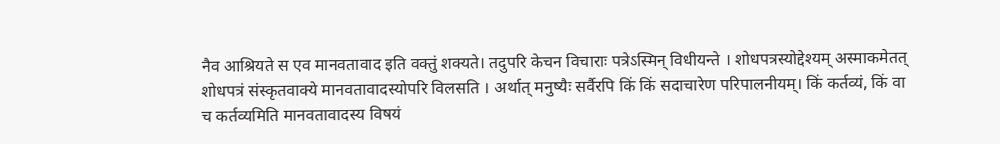नैव आश्रियते स एव मानवतावाद इति वक्तुं शक्यते। तदुपरि केचन विचाराः पत्रेऽस्मिन् विधीयन्ते । शोधपत्रस्योद्देश्यम् अस्माकमेतत् शोधपत्रं संस्कृतवाक्ये मानवतावादस्योपरि विलसति । अर्थात् मनुष्यैः सर्वैरपि किं किं सदाचारेण परिपालनीयम्। किं कर्तव्यं, किं वा च कर्तव्यमिति मानवतावादस्य विषयं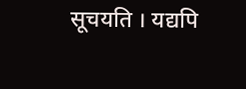सूचयति । यद्यपि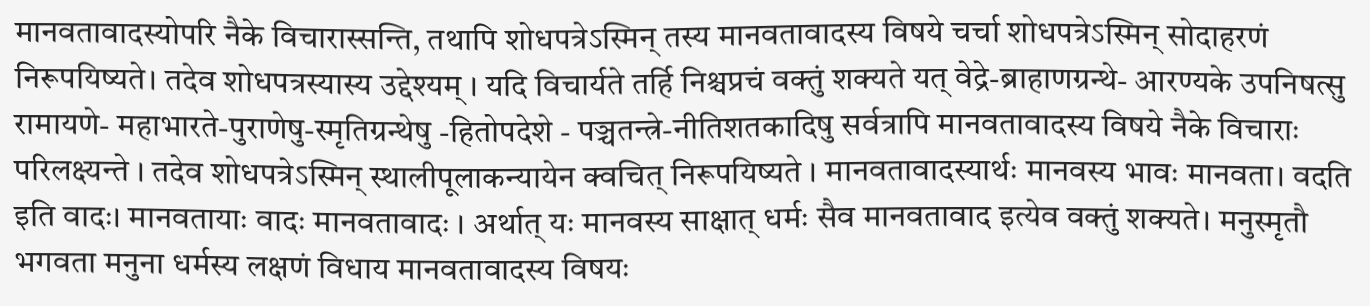मानवतावादस्योपरि नैके विचारास्सन्ति, तथापि शोधपत्रेऽस्मिन् तस्य मानवतावादस्य विषये चर्चा शोधपत्रेऽस्मिन् सोदाहरणं निरूपयिष्यते। तदेव शोधपत्रस्यास्य उद्देश्यम् । यदि विचार्यते तर्हि निश्चप्रचं वक्तुं शक्यते यत् वेद्रे-ब्राहाणग्रन्थे- आरण्यके उपनिषत्सु रामायणे- महाभारते-पुराणेषु-स्मृतिग्रन्थेषु -हितोपदेशे - पञ्चतन्त्रे-नीतिशतकादिषु सर्वत्रापि मानवतावादस्य विषये नैके विचाराः परिलक्ष्यन्ते । तदेव शोधपत्रेऽस्मिन् स्थालीपूलाकन्यायेन क्वचित् निरूपयिष्यते । मानवतावादस्यार्थः मानवस्य भावः मानवता। वदति इति वादः। मानवतायाः वादः मानवतावादः । अर्थात् यः मानवस्य साक्षात् धर्मः सैव मानवतावाद इत्येव वक्तुं शक्यते। मनुस्मृतौ भगवता मनुना धर्मस्य लक्षणं विधाय मानवतावादस्य विषयः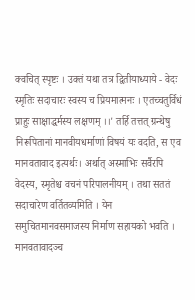क्वचित् स्पृष्टः । उक्तं यथा तत्र द्वितीयाध्याये - वेदः स्मृतिः सदाचारः स्वस्य च प्रियमात्मनः । एतच्चतुर्विधं प्राहुः साक्षाद्धर्मस्य लक्षणम् ।।' तर्हि तत्तत् ग्रन्थेषु निरूपितानां मानवीयधर्माणां विषयं यः वदति, स एव मानवतावाद इत्यर्थः। अर्थात् अस्माभिः सर्वैरपि वेदस्य, स्मृतेश्च वचनं परिपालनीयम् । तथा सततं सदाचारेण वर्तितव्यमिति । येन समुचितमानवसमाजस्य निर्माण सहायको भवति । मानवतावादञ्च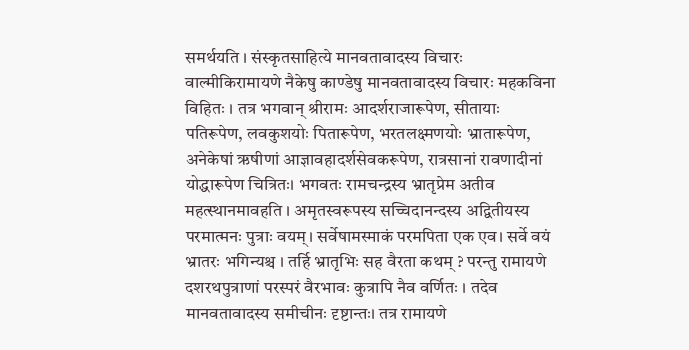समर्थयति । संस्कृतसाहित्ये मानवतावादस्य विचारः वाल्मीकिरामायणे नैकेषु काण्डेषु मानवतावादस्य विचारः महकविना विहितः । तत्र भगवान् श्रीरामः आदर्शराजारूपेण, सीतायाः पतिरूपेण, लवकुशयोः पितारूपेण, भरतलक्ष्मणयोः भ्रातारूपेण, अनेकेषां ऋषीणां आज्ञावहादर्शसेवकरूपेण, रात्रसानां रावणादीनां योद्धारूपेण चित्रितः। भगवतः रामचन्द्रस्य भ्रातृप्रेम अतीव महत्स्थानमावहति । अमृतस्वरूपस्य सच्चिदानन्दस्य अद्वितीयस्य परमात्मनः पुत्राः वयम्। सर्वेषामस्माकं परमपिता एक एव। सर्वे वयं भ्रातरः भगिन्यश्च । तर्हि भ्रातृभिः सह वैरता कथम् ? परन्तु रामायणे दशरथपुत्राणां परस्परं वैरभावः कुत्रापि नैव वर्णितः । तदेव मानवतावादस्य समीचीनः दृष्टान्तः। तत्र रामायणे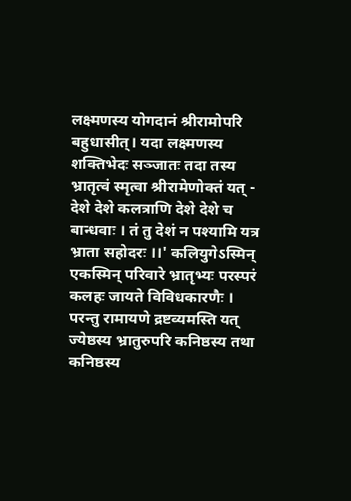लक्ष्मणस्य योगदानं श्रीरामोपरि बहुधासीत्। यदा लक्ष्मणस्य शक्तिभेदः सञ्जातः तदा तस्य भ्रातृत्वं स्मृत्वा श्रीरामेणोक्तं यत् - देशे देशे कलत्राणि देशे देशे च बान्धवाः । तं तु देशं न पश्यामि यत्र भ्राता सहोदरः ।।' कलियुगेऽस्मिन् एकस्मिन् परिवारे भ्रातृभ्यः परस्परं कलहः जायते विविधकारणैः । परन्तु रामायणे द्रष्टव्यमस्ति यत् ज्येष्ठस्य भ्रातुरुपरि कनिष्ठस्य तथा कनिष्ठस्य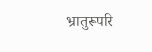भ्रातुरूपरि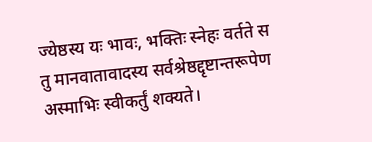ज्येष्ठस्य यः भावः, भक्तिः स्नेहः वर्तते स तु मानवातावादस्य सर्वश्रेष्ठद्दृष्टान्तरूपेण अस्माभिः स्वीकर्तुं शक्यते।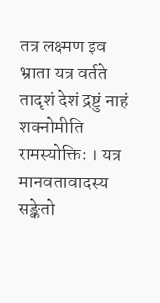तत्र लक्ष्मण इव भ्राता यत्र वर्तते तादृशं देशं द्रष्टुं नाहं शक्नोमीति रामस्योक्तिः । यत्र मानवतावादस्य सङ्केतो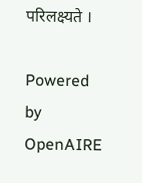परिलक्ष्यते ।

Powered by OpenAIRE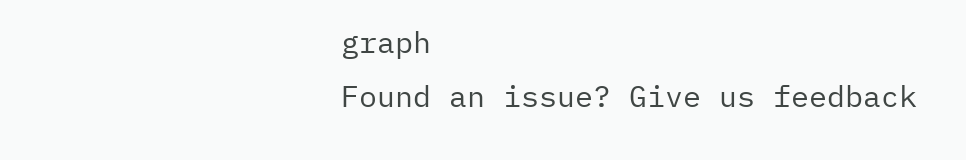graph
Found an issue? Give us feedback